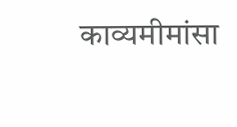काव्यमीमांसा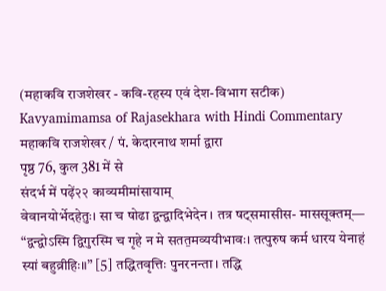(महाकवि राजशेखर - कवि-रहस्य एवं देश-विभाग सटीक)
Kavyamimamsa of Rajasekhara with Hindi Commentary
महाकवि राजशेखर / पं. केदारनाथ शर्मा द्वारा
पृष्ठ 76, कुल 381 में से
संदर्भ में पढ़ें२२ काव्यमीमांसायाम्
वेवानयोर्भेदहेतुः। सा च षोढा द्वन्द्वादिभेदेन। तत्र षट्समासीस- माससूक्तम्— “द्वन्द्वोऽस्मि द्विगुरस्मि च गृहे न मे सतत॒मव्ययीभावः। तत्पुरुष कर्म धारय येनाहं स्यां बहुव्रीहिः॥” [5] तद्धितवृत्तिः पुनरनन्ता। तद्धि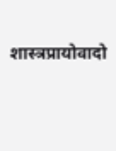शास्त्रप्रायोवादो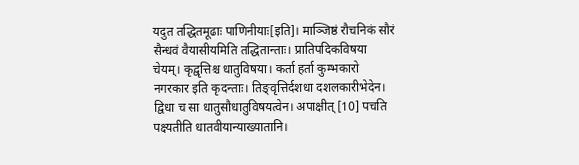यदुत तद्धितमूढाः पाणिनीयाः[इति]। माञ्जिष्ठं रौचनिकं सौरं सैन्धवं वैयासीयमिति तद्धितान्ताः। प्रातिपदिकविषया चेयम्। कृद्वृत्तिश्च धातुविषया। कर्ता हर्ता कुम्भकारो नगरकार इति कृदन्ताः। तिङ्वृत्तिर्दशधा दशलकारीभेदेन। द्विधा च सा धातुसौधातुविषयत्वेन। अपाक्षीत् [10] पचति पक्ष्यतीति धातवीयान्याख्यातानि।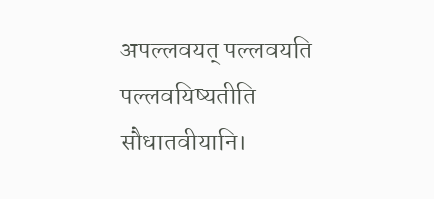अपल्लवयत् पल्लवयति पल्लवयिष्यतीति सौधातवीयानि।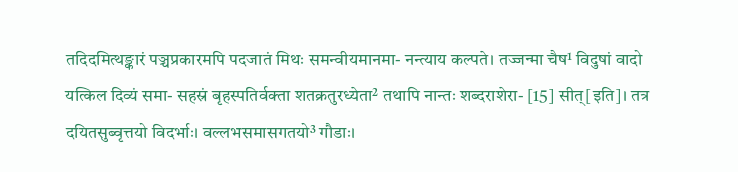तदिदमित्थङ्कारं पञ्चप्रकारमपि पदजातं मिथः समन्वीयमानमा- नन्त्याय कल्पते। तज्जन्मा चैष¹ विदुषां वादो यत्किल दिव्यं समा- सहस्रं बृहस्पतिर्वक्ता शतक्रतुरध्येता² तथापि नान्तः शब्दराशेरा- [15] सीत्[इति]। तत्र दयितसुब्वृत्तयो विदर्भाः। वल्लभसमासगतयो³ गौडाः।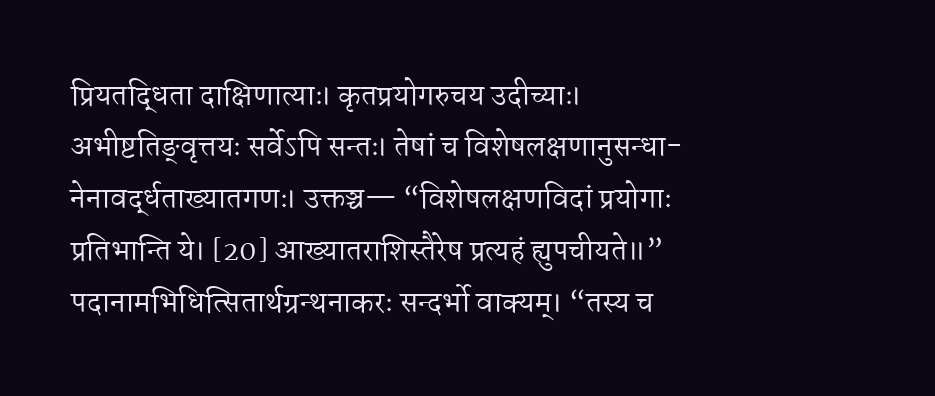प्रियतद्धिता दाक्षिणात्याः। कृतप्रयोगरुचय उदीच्याः। अभीष्टतिङ्वृत्तयः सर्वेऽपि सन्तः। तेषां च विशेषलक्षणानुसन्धा- नेनावर्द्धताख्यातगणः। उक्तञ्च— “विशेषलक्षणविदां प्रयोगाः प्रतिभान्ति ये। [20] आख्यातराशिस्तैरेष प्रत्यहं ह्युपचीयते॥” पदानामभिधित्सितार्थग्रन्थनाकरः सन्दर्भो वाक्यम्। “तस्य च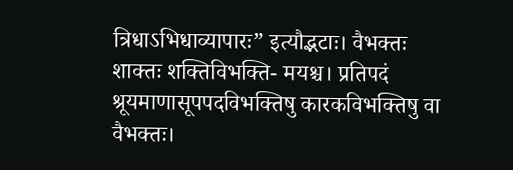त्रिधाऽभिधाव्यापारः” इत्यौद्भटाः। वैभक्तः शाक्तः शक्तिविभक्ति- मयश्च। प्रतिपदं श्रूयमाणासूपपदविभक्तिषु कारकविभक्तिषु वा वैभक्तः।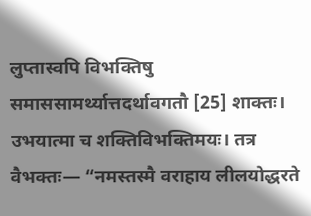लुप्तास्वपि विभक्तिषु समाससामर्थ्यात्तदर्थावगतौ [25] शाक्तः। उभयात्मा च शक्तिविभक्तिमयः। तत्र वैभक्तः— “नमस्तस्मै वराहाय लीलयोद्धरते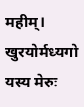महीम्। खुरयोर्मध्यगो यस्य मेरुः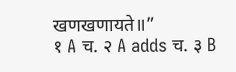खणखणायते॥”
१ A च. २ A adds च. ३ B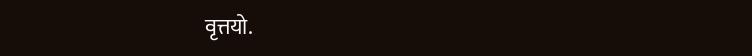वृत्तयो.